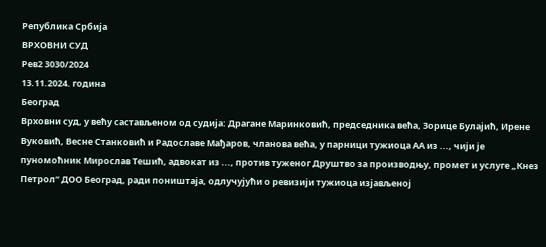Република Србија
ВРХОВНИ СУД
Рев2 3030/2024
13.11.2024. година
Београд
Врховни суд, у већу састављеном од судија: Драгане Маринковић, председника већа, Зорице Булајић, Ирене Вуковић, Весне Станковић и Радославе Мађаров, чланова већа, у парници тужиoца АА из ..., чији је пуномоћник Мирослав Тешић, адвокат из ..., против туженог Друштво за производњу, промет и услуге „Кнез Петрол“ ДОО Београд, ради поништаја, одлучујући о ревизији тужиоца изјављеној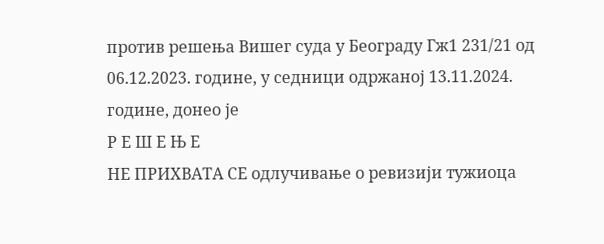против решења Вишег суда у Београду Гж1 231/21 од 06.12.2023. године, у седници одржаној 13.11.2024. године, донео је
Р Е Ш Е Њ Е
НЕ ПРИХВАТА СЕ одлучивање о ревизији тужиоца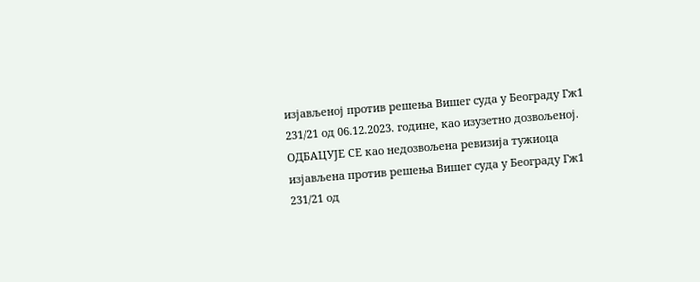изјављеној против решења Вишег суда у Београду Гж1 231/21 од 06.12.2023. године, као изузетно дозвољеној.
ОДБАЦУЈЕ СЕ као недозвољена ревизија тужиоца изјављена против решења Вишег суда у Београду Гж1 231/21 од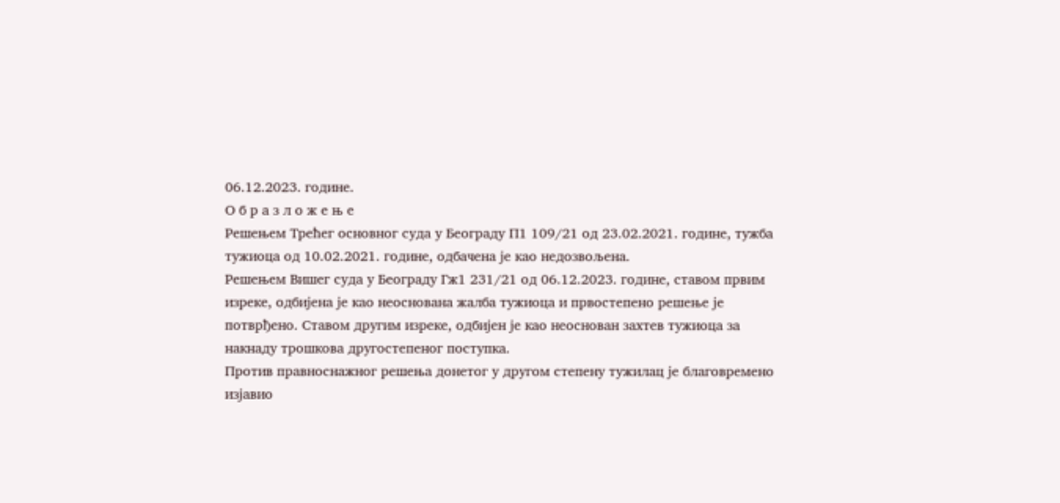06.12.2023. године.
О б р а з л о ж е њ е
Решењем Трећег основног суда у Београду П1 109/21 од 23.02.2021. године, тужба тужиоца од 10.02.2021. године, одбачена је као недозвољена.
Решењем Вишег суда у Београду Гж1 231/21 од 06.12.2023. године, ставом првим изреке, одбијена је као неоснована жалба тужиоца и првостепено решење је потврђено. Ставом другим изреке, одбијен је као неоснован захтев тужиоца за накнаду трошкова другостепеног поступка.
Против правноснажног решења донетог у другом степену тужилац је благовремено изјавио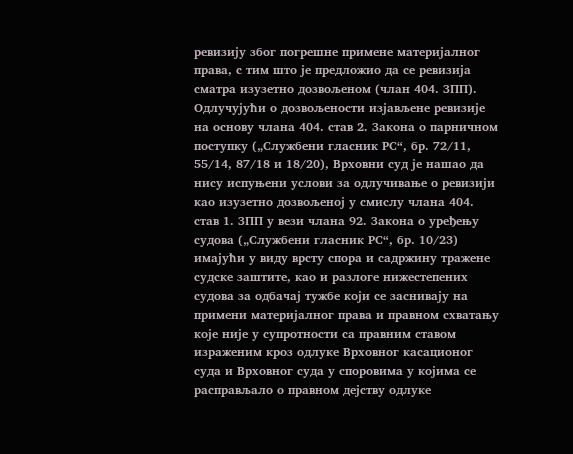ревизију због погрешне примене материјалног права, с тим што је предложио да се ревизија сматра изузетно дозвољеном (члан 404. ЗПП).
Одлучујући о дозвољености изјављене ревизије на основу члана 404. став 2. Закона о парничном поступку („Службени гласник РС“, бр. 72/11, 55/14, 87/18 и 18/20), Врховни суд је нашао да нису испуњени услови за одлучивање о ревизији као изузетно дозвољеној у смислу члана 404. став 1. ЗПП у вези члана 92. Закона о уређењу судова („Службени гласник РС“, бр. 10/23) имајући у виду врсту спора и садржину тражене судске заштите, као и разлоге нижестепених судова за одбачај тужбе који се заснивају на примени материјалног права и правном схватању које није у супротности са правним ставом израженим кроз одлуке Врховног касационог суда и Врховног суда у споровима у којима се расправљало о правном дејству одлуке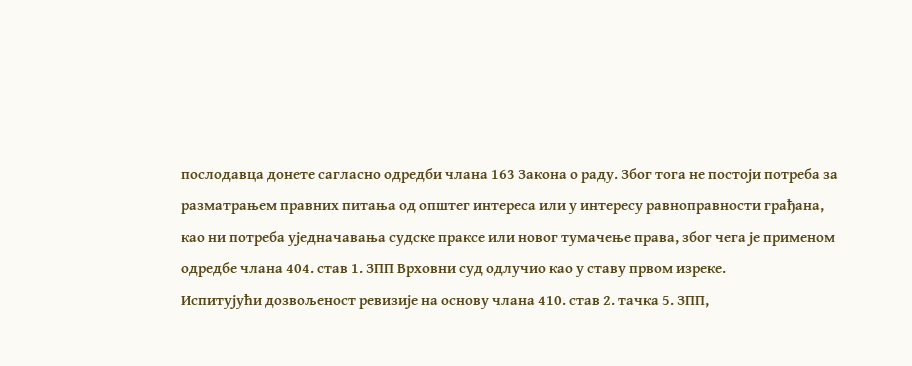послодавца донете сагласно одредби члана 163 Закона о раду. Због тога не постоји потреба за разматрањем правних питања од општег интереса или у интересу равноправности грађана, као ни потреба уједначавања судске праксе или новог тумачење права, због чега је применом одредбе члана 404. став 1. ЗПП Врховни суд одлучио као у ставу првом изреке.
Испитујући дозвољеност ревизије на основу члана 410. став 2. тачка 5. ЗПП,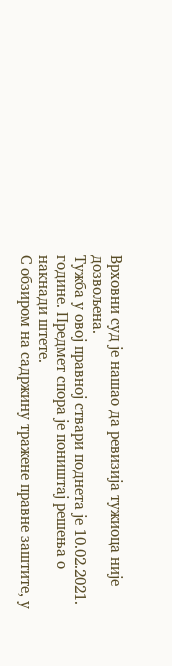Врховни суд је нашао да ревизија тужиоца није дозвољена.
Тужба у овој правној ствари поднета је 10.02.2021. године. Предмет спора је поништај решења о накнади штете.
С обзиром на садржину тражене правне заштите, у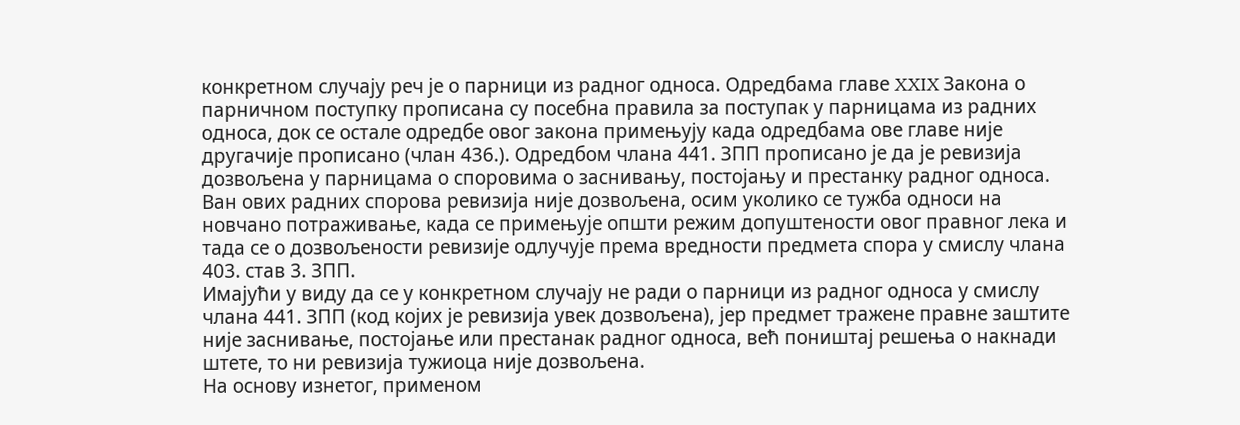конкретном случају реч је о парници из радног односа. Одредбама главе XXIX Закона о парничном поступку прописана су посебна правила за поступак у парницама из радних односа, док се остале одредбе овог закона примењују када одредбама ове главе није другачије прописано (члан 436.). Одредбом члана 441. ЗПП прописано је да је ревизија дозвољена у парницама о споровима о заснивању, постојању и престанку радног односа. Ван ових радних спорова ревизија није дозвољена, осим уколико се тужба односи на новчано потраживање, када се примењује општи режим допуштености овог правног лека и тада се о дозвољености ревизије одлучује према вредности предмета спора у смислу члана 403. став 3. ЗПП.
Имајући у виду да се у конкретном случају не ради о парници из радног односа у смислу члана 441. ЗПП (код којих је ревизија увек дозвољена), јер предмет тражене правне заштите није заснивање, постојање или престанак радног односа, већ поништај решења о накнади штете, то ни ревизија тужиоца није дозвољена.
На основу изнетог, применом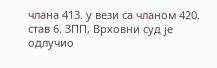члана 413. у вези са чланом 420. став 6. ЗПП, Врховни суд је одлучио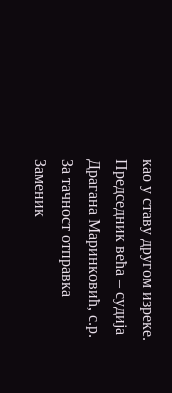као у ставу другом изреке.
Председник већа – судија
Драгана Маринковић, с.р.
За тачност отправка
Заменик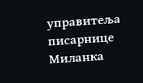управитеља писарнице
Миланка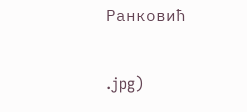Ранковић

.jpg)